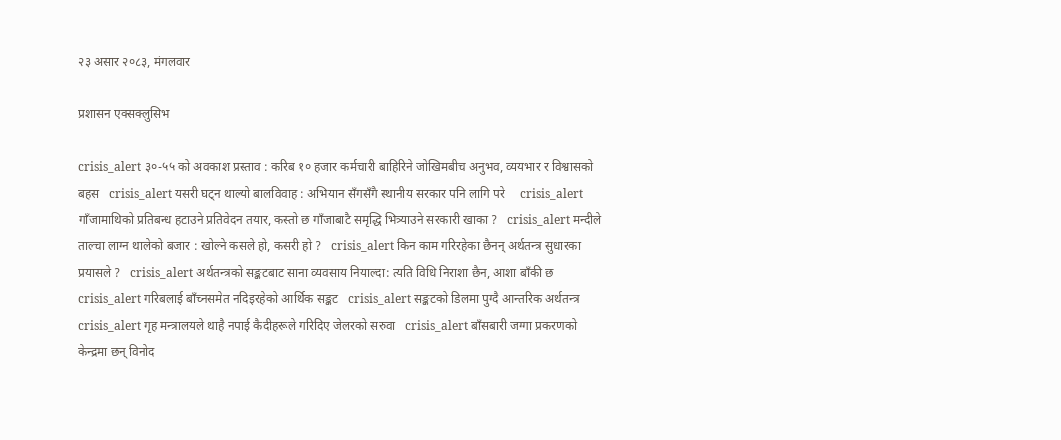२३ असार २०८३, मंगलवार

प्रशासन एक्सक्लुसिभ

crisis_alert ३०-५५ को अवकाश प्रस्ताव : करिब १० हजार कर्मचारी बाहिरिने जोखिमबीच अनुभव, व्ययभार र विश्वासको बहस   crisis_alert यसरी घट्न थाल्यो बालविवाह : अभियान सँगसँगै स्थानीय सरकार पनि लागि परे     crisis_alert गाँजामाथिको प्रतिबन्ध हटाउने प्रतिवेदन तयार, कस्तो छ गाँजाबाटै समृद्धि भित्र्याउने सरकारी खाका ?   crisis_alert मन्दीले ताल्चा लाग्न थालेको बजार : खोल्ने कसले हो, कसरी हो ?   crisis_alert किन काम गरिरहेका छैनन् अर्थतन्त्र सुधारका प्रयासले ?   crisis_alert अर्थतन्त्रको सङ्कटबाट साना व्यवसाय नियाल्दा: त्यति विधि निराशा छैन, आशा बाँकी छ   crisis_alert गरिबलाई बाँच्नसमेत नदिइरहेको आर्थिक सङ्कट   crisis_alert सङ्कटको डिलमा पुग्दै आन्तरिक अर्थतन्त्र   crisis_alert गृह मन्त्रालयले थाहै नपाई कैदीहरूले गरिदिए जेलरको सरुवा   crisis_alert बाँसबारी जग्गा प्रकरणको केन्द्रमा छन् विनोद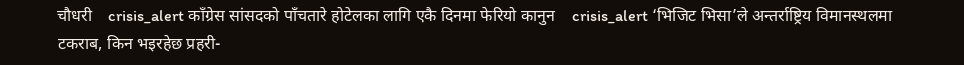चौधरी    crisis_alert काँग्रेस सांसदको पाँचतारे होटेलका लागि एकै दिनमा फेरियो कानुन    crisis_alert ‘भिजिट भिसा’ले अन्तर्राष्ट्रिय विमानस्थलमा टकराब, किन भइरहेछ प्रहरी-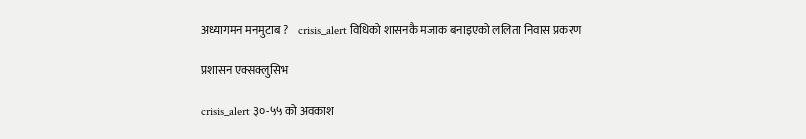अध्यागमन मनमुटाब ?    crisis_alert विधिको शासनकै मजाक बनाइएको ललिता निवास प्रकरण

प्रशासन एक्सक्लुसिभ

crisis_alert ३०-५५ को अवकाश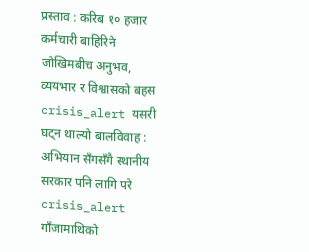प्रस्ताव : करिब १० हजार कर्मचारी बाहिरिने जोखिमबीच अनुभव, व्ययभार र विश्वासको बहस   crisis_alert यसरी घट्न थाल्यो बालविवाह : अभियान सँगसँगै स्थानीय सरकार पनि लागि परे     crisis_alert गाँजामाथिको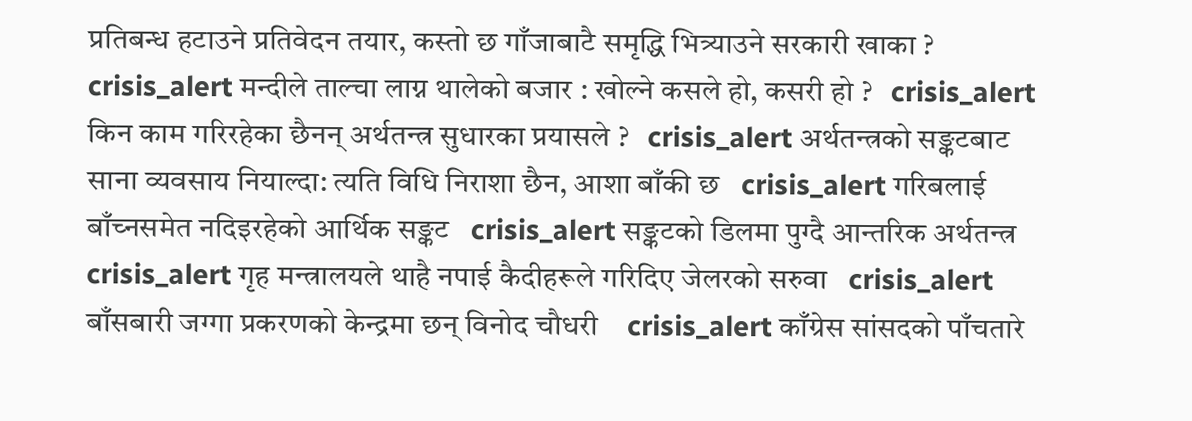प्रतिबन्ध हटाउने प्रतिवेदन तयार, कस्तो छ गाँजाबाटै समृद्धि भित्र्याउने सरकारी खाका ?   crisis_alert मन्दीले ताल्चा लाग्न थालेको बजार : खोल्ने कसले हो, कसरी हो ?   crisis_alert किन काम गरिरहेका छैनन् अर्थतन्त्र सुधारका प्रयासले ?   crisis_alert अर्थतन्त्रको सङ्कटबाट साना व्यवसाय नियाल्दा: त्यति विधि निराशा छैन, आशा बाँकी छ   crisis_alert गरिबलाई बाँच्नसमेत नदिइरहेको आर्थिक सङ्कट   crisis_alert सङ्कटको डिलमा पुग्दै आन्तरिक अर्थतन्त्र   crisis_alert गृह मन्त्रालयले थाहै नपाई कैदीहरूले गरिदिए जेलरको सरुवा   crisis_alert बाँसबारी जग्गा प्रकरणको केन्द्रमा छन् विनोद चौधरी    crisis_alert काँग्रेस सांसदको पाँचतारे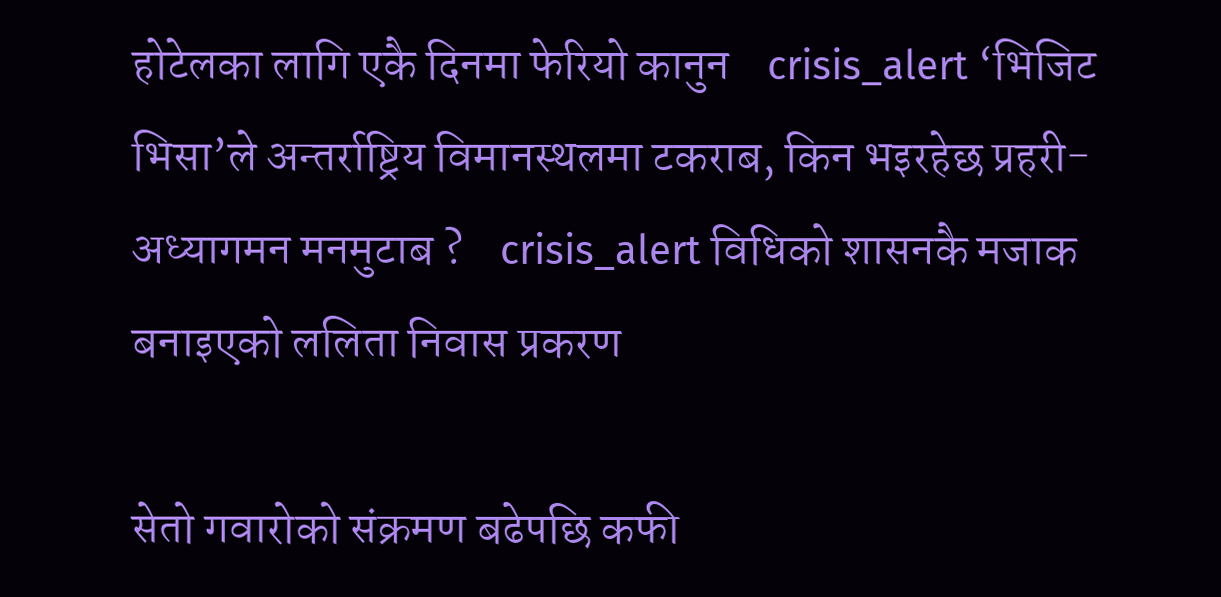होटेलका लागि एकै दिनमा फेरियो कानुन    crisis_alert ‘भिजिट भिसा’ले अन्तर्राष्ट्रिय विमानस्थलमा टकराब, किन भइरहेछ प्रहरी-अध्यागमन मनमुटाब ?    crisis_alert विधिको शासनकै मजाक बनाइएको ललिता निवास प्रकरण

सेतो गवारोको संक्रमण बढेपछि कफी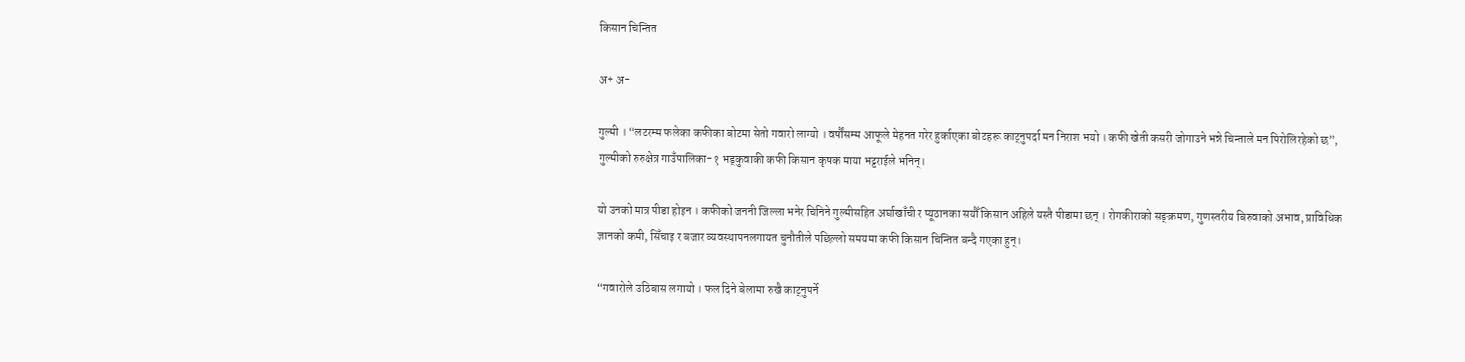किसान चिन्तित

अ+ अ-

गुल्मी । “लटरम्म फलेका कफीका बोटमा सेतो गवारो लाग्यो । वर्षौंसम्म आफूले मेहनत गरेर हुर्काएका बोटहरू काट्नुपर्दा मन निराश भयो । कफी खेती कसरी जोगाउने भन्ने चिन्ताले मन पिरोलिरहेको छ”, गुल्मीको रुरुक्षेत्र गाउँपालिका-१ भड्कुवाकी कफी किसान कृषक माया भट्टराईले भनिन्।

यो उनको मात्र पीडा होइन । कफीको जननी जिल्ला भनेर चिनिने गुल्मीसहित अर्घाखाँची र प्यूठानका सयौँ किसान अहिले यस्तै पीडामा छन् । रोगकीराको सङ्क्रमण, गुणस्तरीय बिरुवाको अभाव, प्राविधिक ज्ञानको कमी, सिँचाइ र बजार व्यवस्थापनलगायत चुनौतीले पछिल्लो समयमा कफी किसान चिन्तित बन्दै गएका हुन्।

“गवारोले उठिबास लगायो । फल दिने बेलामा रुखै काट्नुपर्ने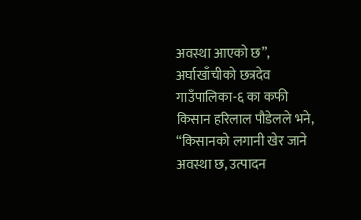अवस्था आएको छ”, अर्घाखाँचीको छत्रदेव गाउँपालिका-६ का कफी किसान हरिलाल पौडेलले भने, “किसानको लगानी खेर जाने अवस्था छ, उत्पादन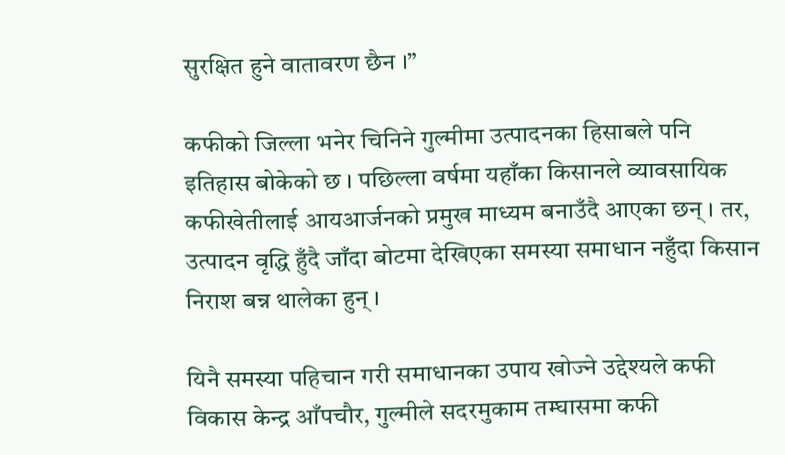सुरक्षित हुने वातावरण छैन ।”

कफीको जिल्ला भनेर चिनिने गुल्मीमा उत्पादनका हिसाबले पनि इतिहास बोकेको छ । पछिल्ला वर्षमा यहाँका किसानले व्यावसायिक कफीखेतीलाई आयआर्जनको प्रमुख माध्यम बनाउँदै आएका छन् । तर, उत्पादन वृद्धि हुँदै जाँदा बोटमा देखिएका समस्या समाधान नहुँदा किसान निराश बन्न थालेका हुन् ।

यिनै समस्या पहिचान गरी समाधानका उपाय खोज्ने उद्देश्यले कफी विकास केन्द्र आँपचौर, गुल्मीले सदरमुकाम तम्घासमा कफी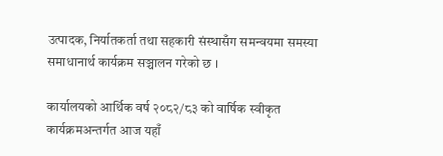उत्पादक, निर्यातकर्ता तथा सहकारी संस्थासँग समन्वयमा समस्या समाधानार्थ कार्यक्रम सञ्चालन गरेको छ ।

कार्यालयको आर्थिक वर्ष २०८२/८३ को वार्षिक स्वीकृत कार्यक्रमअन्तर्गत आज यहाँ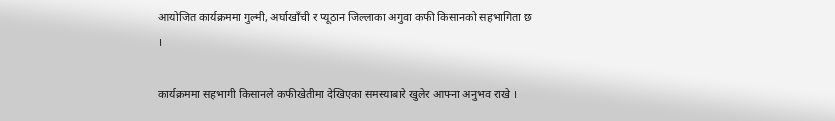आयोजित कार्यक्रममा गुल्मी, अर्घाखाँची र प्यूठान जिल्लाका अगुवा कफी किसानको सहभागिता छ ।

कार्यक्रममा सहभागी किसानले कफीखेतीमा देखिएका समस्याबारे खुलेर आफ्ना अनुभव राखे ।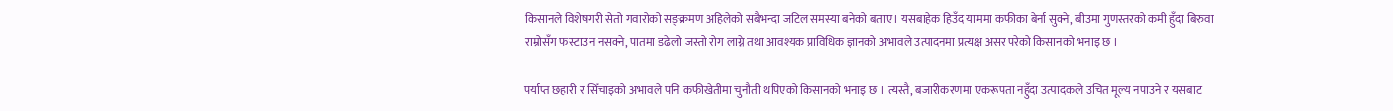किसानले विशेषगरी सेतो गवारोको सङ्क्रमण अहिलेको सबैभन्दा जटिल समस्या बनेको बताए। यसबाहेक हिउँद याममा कफीका बेर्ना सुक्ने, बीउमा गुणस्तरको कमी हुँदा बिरुवा राम्रोसँग फस्टाउन नसक्ने, पातमा डढेलो जस्तो रोग लाग्ने तथा आवश्यक प्राविधिक ज्ञानको अभावले उत्पादनमा प्रत्यक्ष असर परेको किसानको भनाइ छ ।

पर्याप्त छहारी र सिँचाइको अभावले पनि कफीखेतीमा चुनौती थपिएको किसानको भनाइ छ । त्यस्तै, बजारीकरणमा एकरूपता नहुँदा उत्पादकले उचित मूल्य नपाउने र यसबाट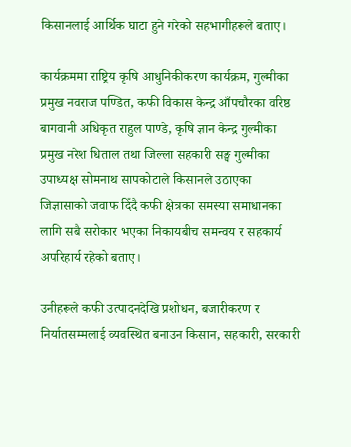किसानलाई आर्थिक घाटा हुने गरेको सहभागीहरूले बताए।

कार्यक्रममा राष्ट्रिय कृषि आधुनिकीकरण कार्यक्रम, गुल्मीका प्रमुख नवराज पण्डित, कफी विकास केन्द्र आँपचौरका वरिष्ठ बागवानी अधिकृत राहुल पाण्डे, कृषि ज्ञान केन्द्र गुल्मीका प्रमुख नरेश धिताल तथा जिल्ला सहकारी सङ्घ गुल्मीका उपाध्यक्ष सोमनाथ सापकोटाले किसानले उठाएका जिज्ञासाको जवाफ दिँदै कफी क्षेत्रका समस्या समाधानका लागि सबै सरोकार भएका निकायबीच समन्वय र सहकार्य अपरिहार्य रहेको बताए।

उनीहरूले कफी उत्पादनदेखि प्रशोधन, बजारीकरण र निर्यातसम्मलाई व्यवस्थित बनाउन किसान, सहकारी, सरकारी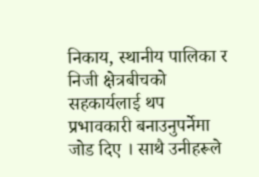निकाय, स्थानीय पालिका र निजी क्षेत्रबीचको सहकार्यलाई थप प्रभावकारी बनाउनुपर्नेमा जोड दिए । साथै उनीहरूले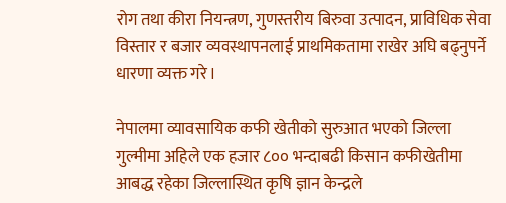रोग तथा कीरा नियन्त्रण, गुणस्तरीय बिरुवा उत्पादन, प्राविधिक सेवा विस्तार र बजार व्यवस्थापनलाई प्राथमिकतामा राखेर अघि बढ्नुपर्ने धारणा व्यक्त गरे।

नेपालमा व्यावसायिक कफी खेतीको सुरुआत भएको जिल्ला गुल्मीमा अहिले एक हजार ८०० भन्दाबढी किसान कफीखेतीमा आबद्ध रहेका जिल्लास्थित कृषि ज्ञान केन्द्रले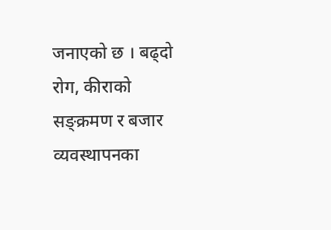जनाएको छ । बढ्दो रोग, कीराको सङ्क्रमण र बजार व्यवस्थापनका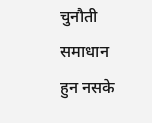चुनौती समाधान हुन नसके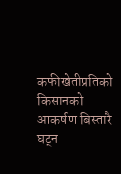कफीखेतीप्रतिको किसानको आकर्षण बिस्तारै घट्न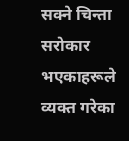सक्ने चिन्ता सरोकार भएकाहरूले व्यक्त गरेका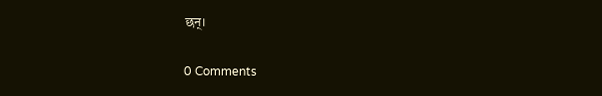छन्।

0 Comments